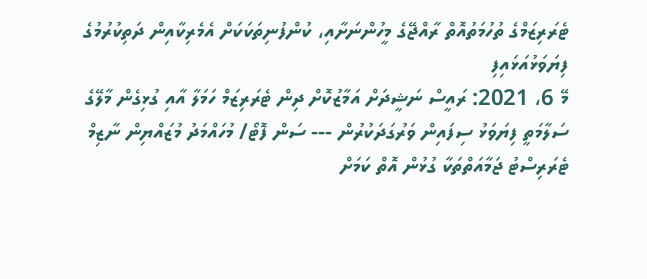ޓެރަރިޒަމްގެ ތުހުމަތުއޮތް ރާއްޖޭގެ މީހުންނަށާއި، ކުންފުނިތަކަކަށް އެމެރިކާއިން ދަތިކުރުމުގެ ފިޔަވަޅުއަޅައިފި
މޭ 6، 2021: ރައީސް ނަޝީދަށް އަމާޒުކޮށް ދިން ޓެރަރިޒަމް ހަމަލާ އާއި ގުޅިގެން މާލޭގެ ސަލާމަތީ ފިޔަވަޅު ސިފައިން ވަރުގަދަކުރުން --- ސަން ފޮޓޯ/ މުހައްމަދު މުޒައްޔިން ނާޒިމް
ޓެރަރިސްޓު ޖަމާއަތްތަކާ ގުޅުން އޮތް ކަމަށް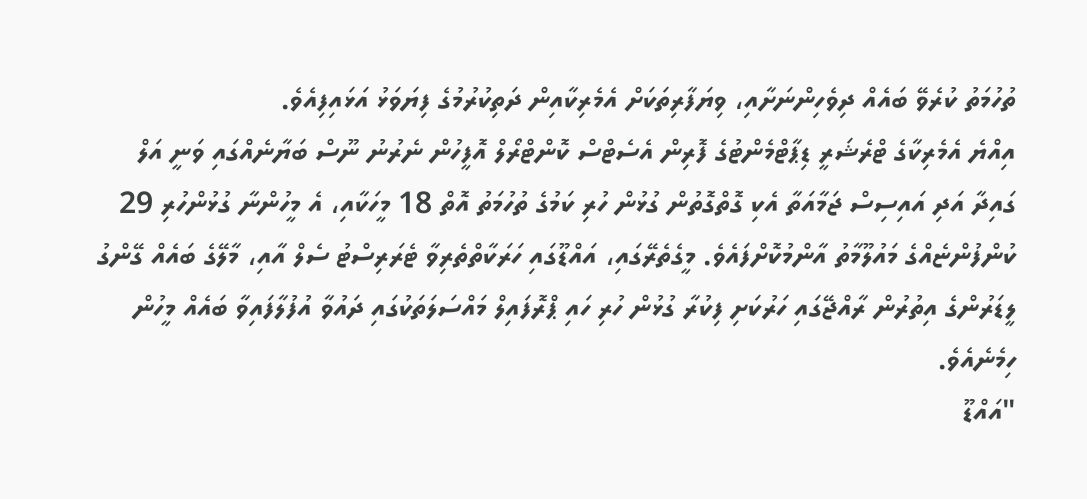ތުހުމަތު ކުރެވޭ ބައެއް ދިވެހިންނަށާއި، ވިޔަފާރިތަކަށް އެމެރިކާއިން ދަތިކުރުމުގެ ފިޔަވަޅު އަޅައިފިއެވެ.
އިއްޔެ އެމެރިކާގެ ޓްރެޝަރީ ޑިޕާޓްމެންޓުގެ ފޮރިން އެސެޓްސް ކޮންޓްރޯލް އޮފީހުން ނެރުނު ނޫސް ބަޔާނެއްގައި ވަނީ އަލް ގައިދާ އަދި އައިސިސް ޖަމާއަތާ އެކި ގޮތްގޮތުން ގުޅުން ހުރި ކަމުގެ ތުހުމަތު އޮތް 18 މީހަކާއި، އެ މީހުންނާ ގުޅުންހުރި 29 ކުންފުންޏެއްގެ މައުލޫމާތު އާންމުކޮށްފައެވެ. މީގެތެރޭގައި، އައްޑޫގައި ހަރަކާތްތެރިވާ ޓެރަރިސްޓު ސެލް އާއި، މާލޭގެ ބައެއް ގޭންގު ލީޑަރުންގެ އިތުރުން ރާއްޖޭގައި ހަރުކަށި ފިކުރާ ގުޅުން ހުރި ހައި ޕްރޮފައިލް މައްސަލަތަކުގައި ދައުވާ އުފުލާފައިވާ ބައެއް މީހުން ހިމެނެއެވެ.
"އައްޑޫ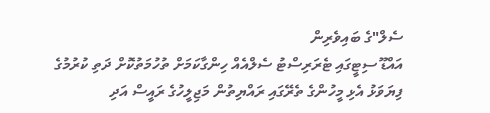ސެލް"ގެ ބައިވެރިން
އައްޑޫ ސިޓީގައި ޓެރަރިސްޓު ސެލްއެއް ހިންގާކަމަށް ތުހުމަތުކޮށް ދަތި ކުރުމުގެ ފިޔަވަޅު އެޅި މީހުންގެ ތެރޭގައި ރައްޔިތުން މަޖިލީހުގެ ރައީސް އަދި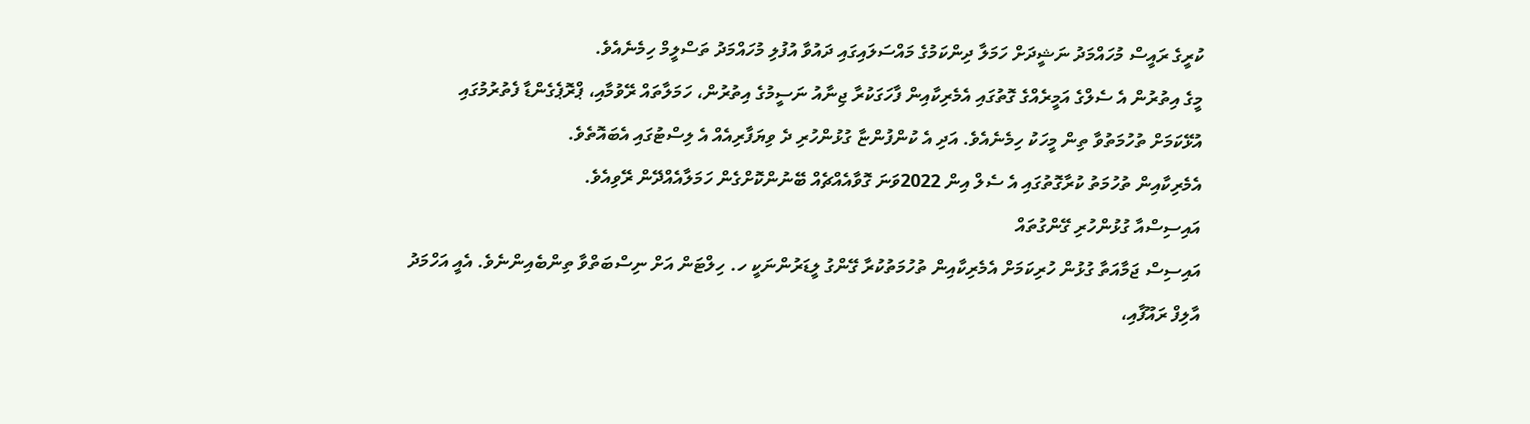ކުރީގެ ރައީސް މުހައްމަދު ނަޝީދަށް ހަމަލާ ދިންކަމުގެ މައްސަލައިގައި ދައުވާ އުފުލި މުހައްމަދު ތަސްލީމް ހިމެނެއެވެ.
މީގެ އިތުރުން އެ ސެލްގެ އަމީރެއްގެ ގޮތުގައި އެމެރިކާއިން ފާހަގަކުރާ ޖިނާއު ނަސީމުގެ އިތުރުން، ހަމަލާތައް ރޭވުމާއި، ޕްރޮޕެގެންޑާ ފެތުރުމުގައި އުޅޭކަމަށް ތުހުމަތުވާ ތިން މީހަކު ހިމެނެއެވެ. އަދި އެ ކުންފުންޏާ ގުޅުންހުރި ދެ ވިޔަފާރިއެއް އެ ލިސްޓުގައި އެބައޮތެވެ.
އެމެރިކާއިން ތުހުމަތު ކުރާގޮތުގައި އެ ސެލް އިން 2022ވަނަ ގޮވާއެއްޗެއް ބޭނުންކޮށްގެން ހަމަލާއެއްދޭން ރޭވިއެވެ.
އައިސިސްއާ ގުޅުންހުރި ގޭންގުތައް
އައިސިސް ޖަމާއަތާ ގުޅުން ހުރިކަމަށް އެމެރިކާއިން ތުހުމަތުކުރާ ގޭންގު ލީޑަރުންނަކީ ހ. ހިލްޓަން އަށް ނިސްބަތްވާ ތިންބެއިންނެވެ. އެއީ އަހްމަދު އާލިފް ރައޫފާއި،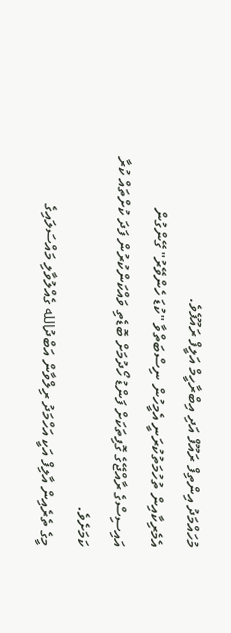މުހައްމަދު އިންތިފް ރައޫފް އަދި އިބްރާހީމް އަލީފް ރައޫފެވެ.
އެމެރިކާއިން ތުހުމަތުކުރަނީ އެމީހުން ނިސްބަތްވާ "ކުޑަ ހެންވޭރު" ގޭންގުން އައިސިސްގެ ރާއްޖޭގެ ގޮފިތަކަށް ފަންޑު ހޯދުމަށް ބޮޑެތި ވައްކަންކުރުން ފަދަ ކުށްތައް ކުރާ ކަމަށެވެ.
މީގެ ތެރެއިން އާލިފް އަކީ އަހްމަދު ރިލްވާން އަބްދުالله ގެއްލުވާލި މައްސަލައިގެ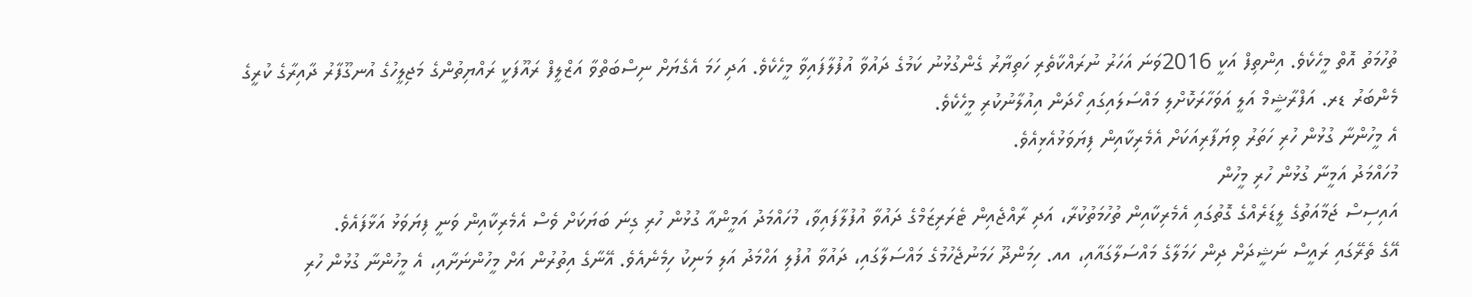ތުހުމަތު އޮތް މީހެކެވެ. އިންތިފް އަކީ 2016ވަނަ އަހަރު ނުރައްކާތެރި ހަތިޔާރު ގެންގުޅުނު ކަމުގެ ދައުވާ އުފުލާފައިވާ މީހެކެވެ. އަދި ހަމަ އެގެޔަށް ނިސްބަތްވާ އަޒްލީފް ރައޫފަކީ ރައްޔިތުންގެ މަޖިލީހުގެ އުނގޫފާރު ދާއިރާގެ ކުރީގެ މެންބަރު ޑރ. އަފްރާޝީމް އަލީ އަވަހާރަކޮށްލި މައްސަލައިގައި ހޯދަން އިއުލާނުކުރި މީހެކެވެ.
އެ މީހުންނާ ގުޅުން ހުރި ހަތަރު ވިޔަފާރިއަކަށް އެމެރިކާއިން ފިޔަވަޅުއެޅިއެވެ.
މުހައްމަދު އަމީނާ ގުޅުން ހުރި މީހުން
އައިސިސް ޖަމާއަތުގެ ލީޑަރެއްގެ ގޮތުގައި އެމެރިކާއިން ތުހުމަތުކުރާ، އަދި ރާއްޖެއިން ޓެރަރިޒަމްގެ ދައުވާ އުފުލާފައިވާ، މުހައްމަދު އަމީންއާ ގުޅުން ހުރި ގިނަ ބަޔަކަށް ވެސް އެމެރިކާއިން ވަނީ ފިޔަވަޅު އަޅާފައެވެ.
އޭގެ ތެރޭގައި ރައީސް ނަޝީދަށް ދިން ހަމަލާގެ މައްސަލާގައާއި، އއ. ހިމަންދޫ ހަމަނުޖެހުމުގެ މައްސަލާގައި، ދައުވާ އުފުލި އަހްމަދު އަލި މަނިކު ހިމެނެއެވެ. އޭނާގެ އިތުރުން އަށް މީހުންނަށާއި، އެ މީހުންނާ ގުޅުން ހުރި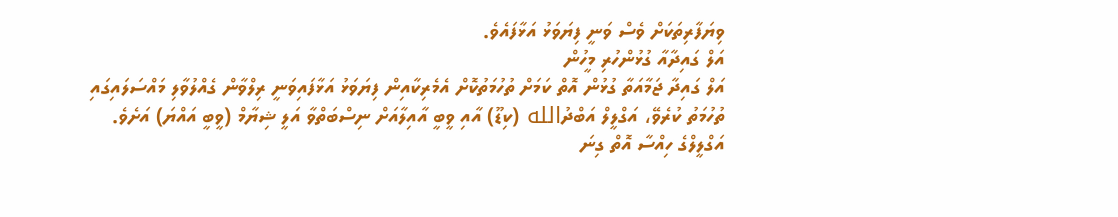ވިޔަފާރިތަކަށް ވެސް ވަނީ ފިޔަވަޅު އަޅާފައެވެ.
އަލް ގައިދާއާ ގުޅުންހުރި މީހުން
އަލް ގައިދާ ޖަމާއަތާ ގުޅުން އޮތް ކަމަށް ތުހުމަތުކޮށް އެމެރިކާއިން ފިޔަވަޅު އަޅާފައިވަނީ ރިލްވާން ގެއްލުވާލި މައްސަލައިގައި ތުހުމަތު ކުރެވޭ، އަގްލީލް އަބްދުالله (ކިޑޫ) އާއި ވީބީ އާއިލާއަށް ނިސްބަތްވާ އަލީ ޝިޔާމް (ވީބީ އައްޔަ) އަށެވެ.
އަގްލީލްގެ ހިއްސާ އޮތް ގިނަ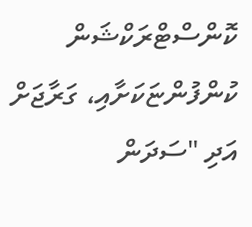ކޮންސްޓްރަކްޝަން ކުންފުންޏަކަށާއި، ގަރާޖަށް އަދި "ސަދަން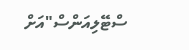ސްޓޭލިއަންސް"އަށް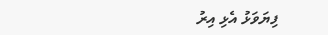ފިޔަވަޅު އެޅި އިރު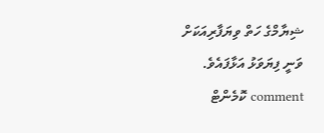ޝިޔާމްގެ ހަތް ވިޔަފާރިއަކަށް ވަނީ ފިޔަވަޅު އަޅާފައެވެ.
comment ކޮމެންޓް